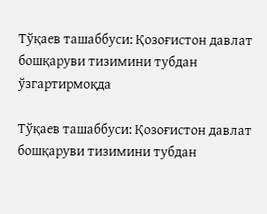Тўқаев ташаббуси: Қозоғистон давлат бошқаруви тизимини тубдан ўзгартирмоқда

Тўқаев ташаббуси: Қозоғистон давлат бошқаруви тизимини тубдан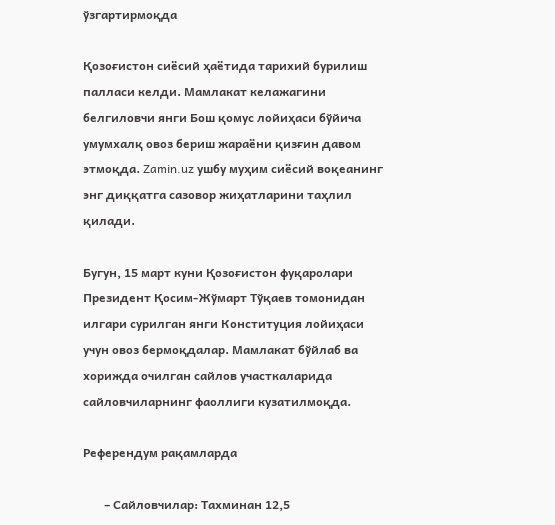ўзгартирмоқда

Қозоғистон сиёсий ҳаётида тарихий бурилиш палласи келди. Мамлакат келажагини белгиловчи янги Бош қомус лойиҳаси бўйича умумхалқ овоз бериш жараёни қизғин давом этмоқда. Zamin.uz ушбу муҳим сиёсий воқеанинг энг диққатга сазовор жиҳатларини таҳлил қилади.

Бугун, 15 март куни Қозоғистон фуқаролари Президент Қосим-Жўмарт Тўқаев томонидан илгари сурилган янги Конституция лойиҳаси учун овоз бермоқдалар. Мамлакат бўйлаб ва хорижда очилган сайлов участкаларида сайловчиларнинг фаоллиги кузатилмоқда.

Референдум рақамларда

       – Сайловчилар: Тахминан 12,5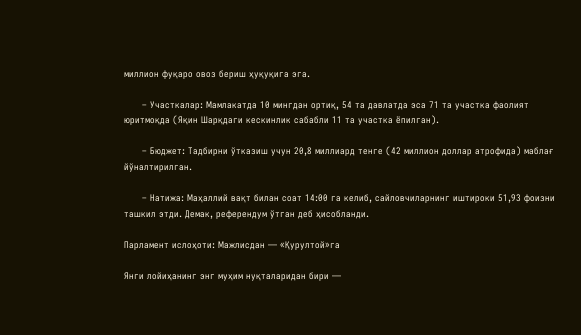миллион фуқаро овоз бериш ҳуқуқига эга.

      – Участкалар: Мамлакатда 10 мингдан ортиқ, 54 та давлатда эса 71 та участка фаолият юритмоқда (Яқин Шарқдаги кескинлик сабабли 11 та участка ёпилган).

      – Бюджет: Тадбирни ўтказиш учун 20,8 миллиард тенге (42 миллион доллар атрофида) маблағ йўналтирилган.

      – Натижа: Маҳаллий вақт билан соат 14:00 га келиб, сайловчиларнинг иштироки 51,93 фоизни ташкил этди. Демак, референдум ўтган деб ҳисобланди.

Парламент ислоҳоти: Мажлисдан — «Қурултой»га

Янги лойиҳанинг энг муҳим нуқталаридан бири —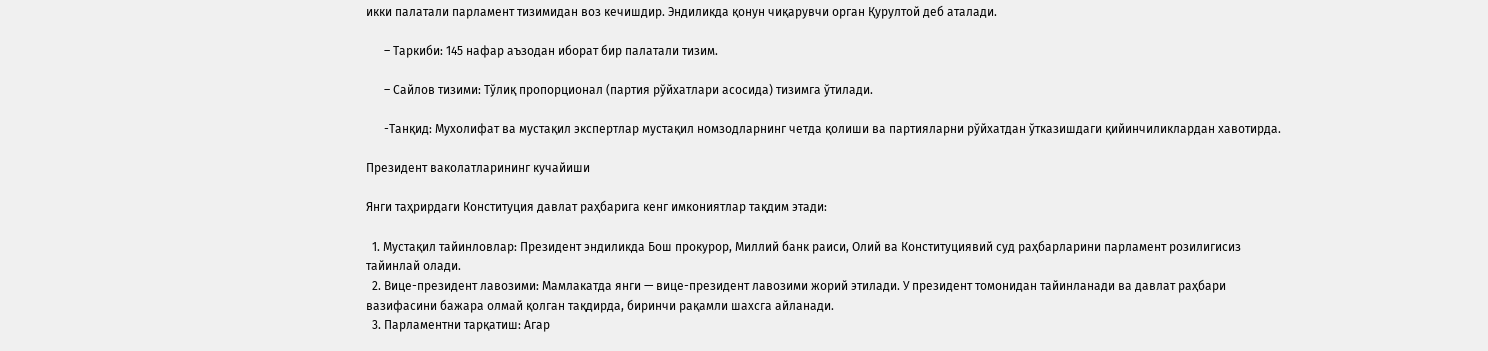икки палатали парламент тизимидан воз кечишдир. Эндиликда қонун чиқарувчи орган Қурултой деб аталади.

      – Таркиби: 145 нафар аъзодан иборат бир палатали тизим.

      – Сайлов тизими: Тўлиқ пропорционал (партия рўйхатлари асосида) тизимга ўтилади.

      -Танқид: Мухолифат ва мустақил экспертлар мустақил номзодларнинг четда қолиши ва партияларни рўйхатдан ўтказишдаги қийинчиликлардан хавотирда.

Президент ваколатларининг кучайиши

Янги таҳрирдаги Конституция давлат раҳбарига кенг имкониятлар тақдим этади:

  1. Мустақил тайинловлар: Президент эндиликда Бош прокурор, Миллий банк раиси, Олий ва Конституциявий суд раҳбарларини парламент розилигисиз тайинлай олади.
  2. Вице-президент лавозими: Мамлакатда янги — вице-президент лавозими жорий этилади. У президент томонидан тайинланади ва давлат раҳбари вазифасини бажара олмай қолган тақдирда, биринчи рақамли шахсга айланади.
  3. Парламентни тарқатиш: Агар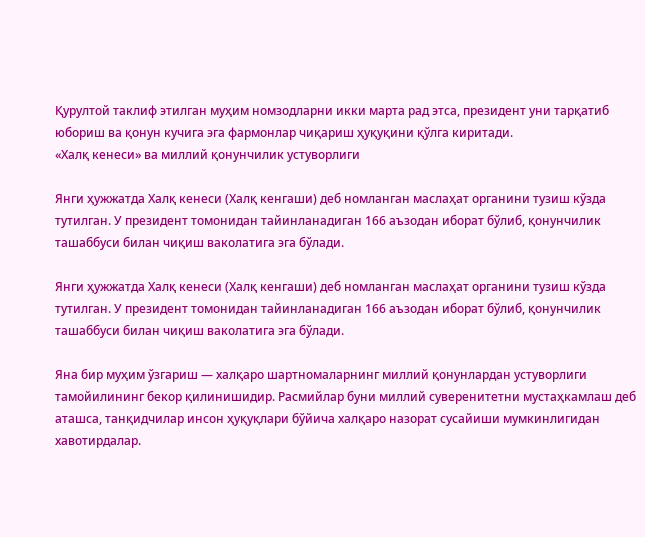Қурултой таклиф этилган муҳим номзодларни икки марта рад этса, президент уни тарқатиб юбориш ва қонун кучига эга фармонлар чиқариш ҳуқуқини қўлга киритади.
«Халқ кенеси» ва миллий қонунчилик устуворлиги

Янги ҳужжатда Халқ кенеси (Халқ кенгаши) деб номланган маслаҳат органини тузиш кўзда тутилган. У президент томонидан тайинланадиган 166 аъзодан иборат бўлиб, қонунчилик ташаббуси билан чиқиш ваколатига эга бўлади.

Янги ҳужжатда Халқ кенеси (Халқ кенгаши) деб номланган маслаҳат органини тузиш кўзда тутилган. У президент томонидан тайинланадиган 166 аъзодан иборат бўлиб, қонунчилик ташаббуси билан чиқиш ваколатига эга бўлади.

Яна бир муҳим ўзгариш — халқаро шартномаларнинг миллий қонунлардан устуворлиги тамойилининг бекор қилинишидир. Расмийлар буни миллий суверенитетни мустаҳкамлаш деб аташса, танқидчилар инсон ҳуқуқлари бўйича халқаро назорат сусайиши мумкинлигидан хавотирдалар.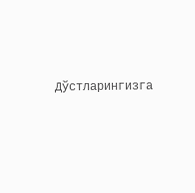Дўстларингизга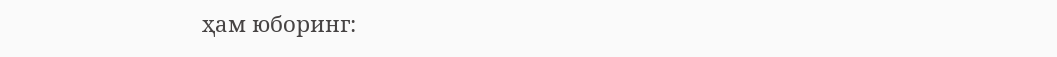ҳам юборинг: